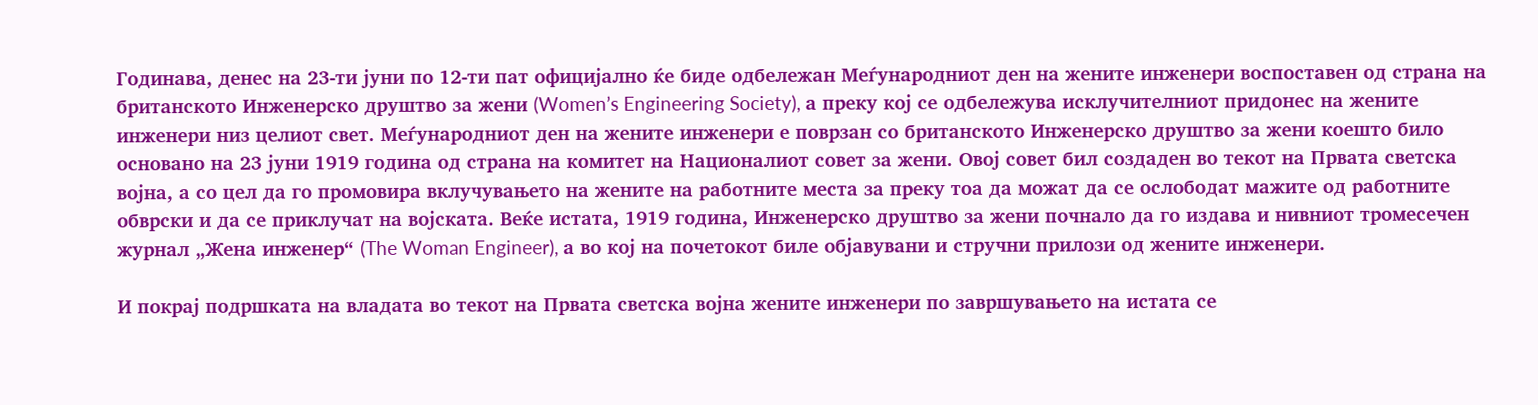Годинава, денес на 23-ти јуни по 12-ти пат официјално ќе биде одбележан Меѓународниот ден на жените инженери воспоставен од страна на британското Инженерско друштво за жени (Women’s Engineering Society), а преку кој се одбележува исклучителниот придонес на жените инженери низ целиот свет. Меѓународниот ден на жените инженери е поврзан со британското Инженерско друштво за жени коешто било основано на 23 јуни 1919 година од страна на комитет на Националиот совет за жени. Овој совет бил создаден во текот на Првата светска војна, а со цел да го промовира вклучувањето на жените на работните места за преку тоа да можат да се ослободат мажите од работните обврски и да се приклучат на војската. Веќе истата, 1919 година, Инженерско друштво за жени почнало да го издава и нивниот тромесечен журнал „Жена инженер“ (The Woman Engineer), а во кој на почетокот биле објавувани и стручни прилози од жените инженери.

И покрај подршката на владата во текот на Првата светска војна жените инженери по завршувањето на истата се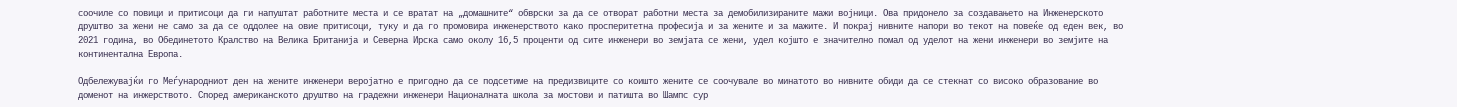соочиле со повици и притисоци да ги напуштат работните места и се вратат на „домашните“ обврски за да се отворат работни места за демобилизираните мажи војници. Ова придонело за создавањето на Инженерското друштво за жени не само за да се оддолее на овие притисоци, туку и да го промовира инженерството како просперитетна професија и за жените и за мажите. И покрај нивните напори во текот на повеќе од еден век, во 2021 година, во Обединетото Кралство на Велика Британија и Северна Ирска само околу 16,5 проценти од сите инженери во земјата се жени, удел којшто е значително помал од уделот на жени инженери во земјите на континентална Европа.

Одбележувајќи го Меѓународниот ден на жените инженери веројатно е пригодно да се подсетиме на предизвиците со коишто жените се соочувале во минатото во нивните обиди да се стекнат со високо образование во доменот на инжерството. Според американското друштво на градежни инженери Националната школа за мостови и патишта во Шампс сур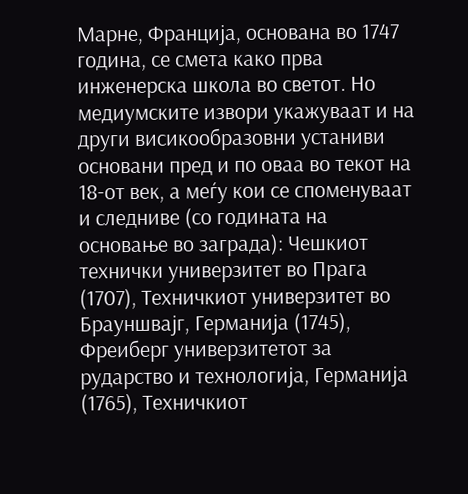Марне, Франција, основана во 1747 година, се смета како прва инженерска школа во светот. Но медиумските извори укажуваат и на други висикообразовни устаниви основани пред и по оваа во текот на 18-от век, а меѓу кои се споменуваат и следниве (со годината на основање во заграда): Чешкиот технички универзитет во Прага (1707), Техничкиот универзитет во Брауншвајг, Германија (1745), Фреиберг универзитетот за рударство и технологија, Германија (1765), Техничкиот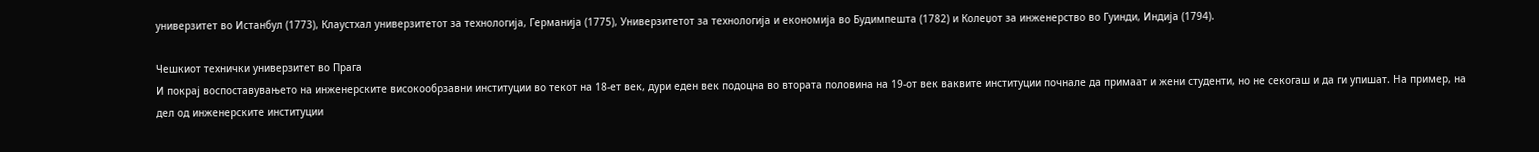универзитет во Истанбул (1773), Клаустхал универзитетот за технологија, Германија (1775), Универзитетот за технологија и економија во Будимпешта (1782) и Колеџот за инженерство во Гуинди, Индија (1794).

Чешкиот технички универзитет во Прага
И покрај воспоставувањето на инженерските високообрзавни институции во текот на 18-ет век, дури еден век подоцна во втората половина на 19-от век ваквите институции почнале да примаат и жени студенти, но не секогаш и да ги упишат. На пример, на дел од инженерските институции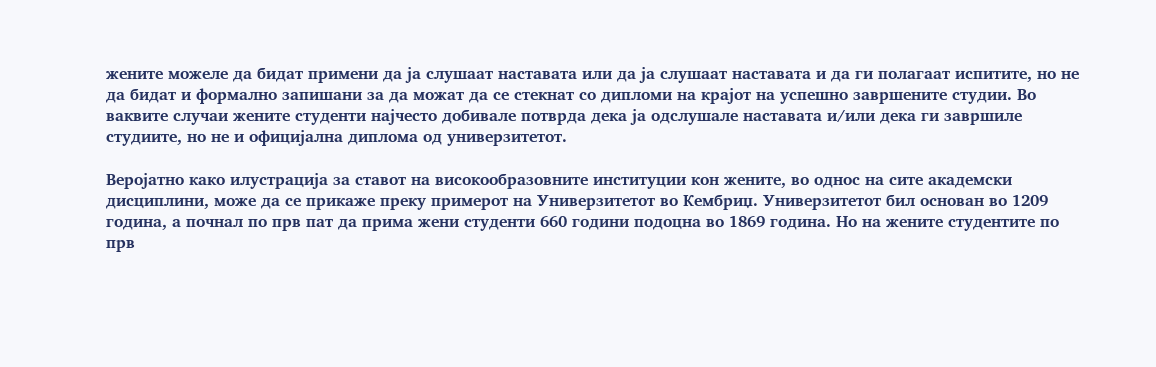жените можеле да бидат примени да ја слушаат наставата или да ја слушаат наставата и да ги полагаат испитите, но не да бидат и формално запишани за да можат да се стекнат со дипломи на крајот на успешно завршените студии. Во ваквите случаи жените студенти најчесто добивале потврда дека ја одслушале наставата и/или дека ги завршиле студиите, но не и официјална диплома од универзитетот.

Веројатно како илустрација за ставот на високообразовните институции кон жените, во однос на сите академски дисциплини, може да се прикаже преку примерот на Универзитетот во Кембриџ. Универзитетот бил основан во 1209 година, а почнал по прв пат да прима жени студенти 660 години подоцна во 1869 година. Но на жените студентите по прв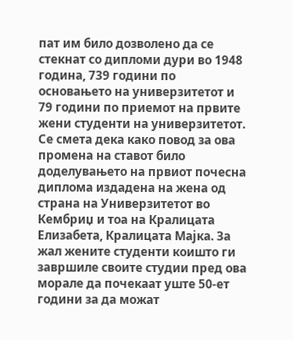пат им било дозволено да се стекнат со дипломи дури во 1948 година, 739 години по основањето на универзитетот и 79 години по приемот на првите жени студенти на универзитетот. Се смета дека како повод за ова промена на ставот било доделувањето на првиот почесна диплома издадена на жена од страна на Универзитетот во Кембриџ и тоа на Кралицата Елизабета, Кралицата Мајка. За жал жените студенти коишто ги завршиле своите студии пред ова морале да почекаат уште 50-ет години за да можат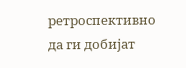ретроспективно да ги добијат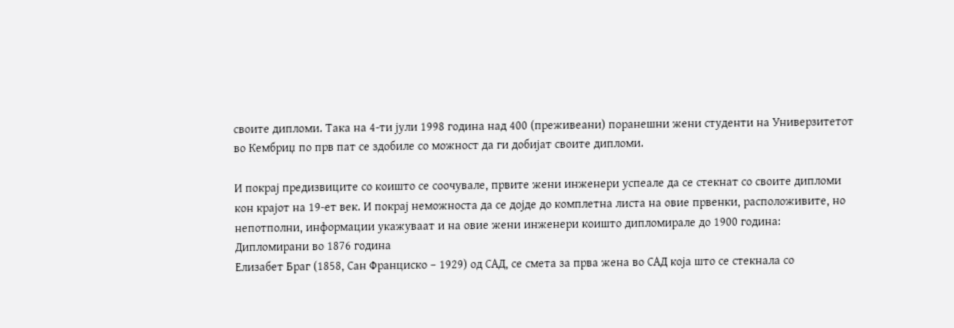своите дипломи. Така на 4-ти јули 1998 година над 400 (преживеани) поранешни жени студенти на Универзитетот во Кембриџ по прв пат се здобиле со можност да ги добијат своите дипломи.

И покрај предизвиците со коишто се соочувале, првите жени инженери успеале да се стекнат со своите дипломи кон крајот на 19-ет век. И покрај неможноста да се дојде до комплетна листа на овие првенки, расположивите, но непотполни, информации укажуваат и на овие жени инженери коишто дипломирале до 1900 година:
Дипломирани во 1876 година
Елизабет Браг (1858, Сан Франциско – 1929) од САД, се смета за прва жена во САД која што се стекнала со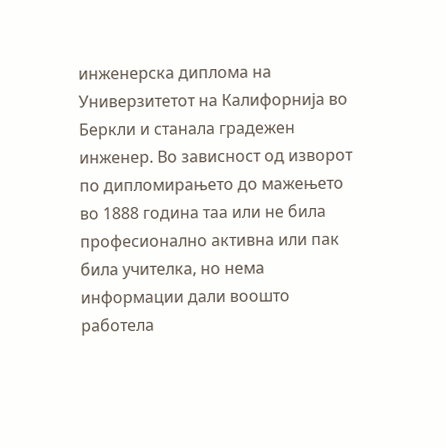инженерска диплома на Универзитетот на Калифорнија во Беркли и станала градежен инженер. Во зависност од изворот по дипломирањето до мажењето во 1888 година таа или не била професионално активна или пак била учителка, но нема информации дали воошто работела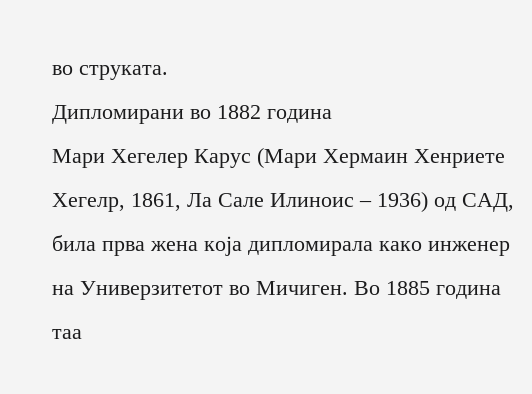во струката.
Дипломирани во 1882 година
Мари Хегелер Карус (Мари Хермаин Хенриете Хегелр, 1861, Ла Сале Илиноис – 1936) од САД, била прва жена која дипломирала како инженер на Универзитетот во Мичиген. Во 1885 година таа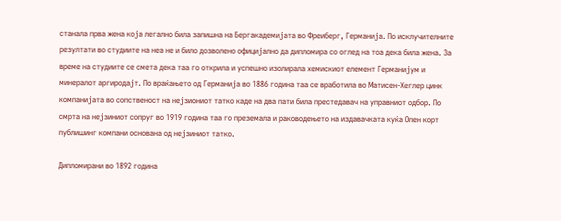станала прва жена која легално била запишна на Бергакадемијата во Фреиберг, Германија. По исклучителните резултати во студиите на неа не и било дозволено официјално да дипломира со оглед на тоа дека била жена. За време на студиите се смета дека таа го открила и успешно изолирала хемискиот елемент Германијум и минералот аргиродајт. По враќањето од Германија во 1886 година таа се вработила во Матисен-Хеглер цинк компанијата во сопственост на нејзиониот татко каде на два пати била престедавач на управниот одбор. По смрта на нејзиниот сопруг во 1919 година таа го преземала и раководењето на издавачката куќа Опен корт публишинг компани основана од нејзиниот татко.

Дипломирани во 1892 година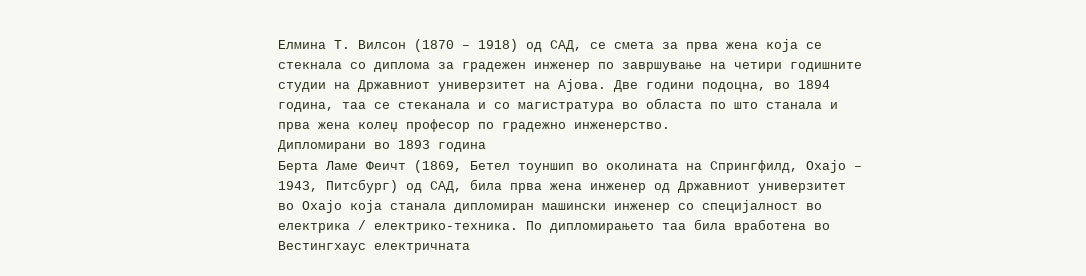Елмина Т. Вилсон (1870 – 1918) од САД, се смета за прва жена која се стекнала со диплома за градежен инженер по завршување на четири годишните студии на Државниот универзитет на Ајова. Две години подоцна, во 1894 година, таа се стеканала и со магистратура во областа по што станала и прва жена колеџ професор по градежно инженерство.
Дипломирани во 1893 година
Берта Ламе Феичт (1869, Бетел тоуншип во околината на Спрингфилд, Охајо – 1943, Питсбург) од САД, била прва жена инженер од Државниот универзитет во Охајо која станала дипломиран машински инженер со специјалност во електрика / електрико-техника. По дипломирањето таа била вработена во Вестингхаус електричната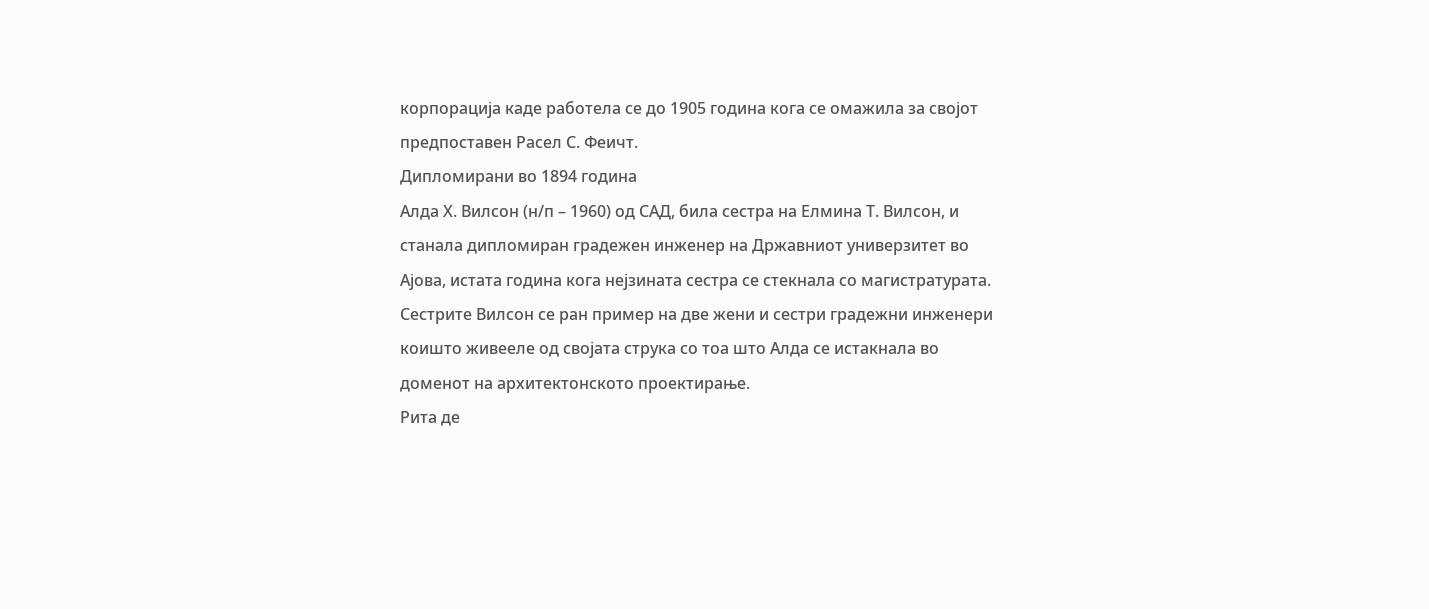корпорација каде работела се до 1905 година кога се омажила за својот предпоставен Расел С. Феичт.
Дипломирани во 1894 година
Алда Х. Вилсон (н/п – 1960) од САД, била сестра на Елмина Т. Вилсон, и станала дипломиран градежен инженер на Државниот универзитет во Ајова, истата година кога нејзината сестра се стекнала со магистратурата. Сестрите Вилсон се ран пример на две жени и сестри градежни инженери коишто живееле од својата струка со тоа што Алда се истакнала во доменот на архитектонското проектирање.
Рита де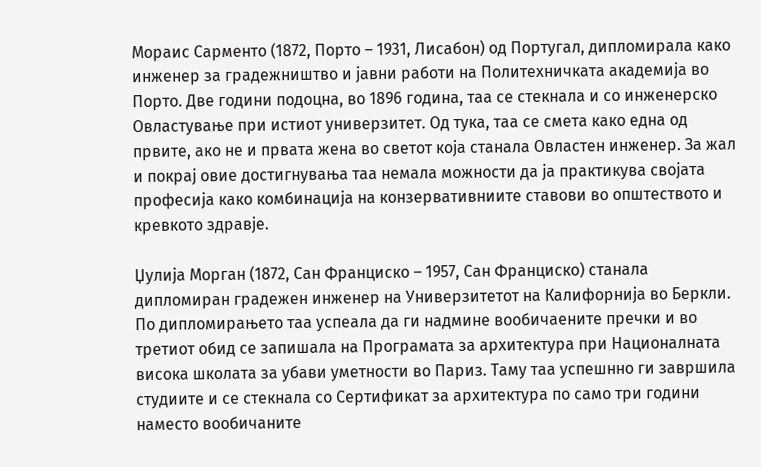Мораис Сарменто (1872, Порто – 1931, Лисабон) од Португал, дипломирала како инженер за градежништво и јавни работи на Политехничката академија во Порто. Две години подоцна, во 1896 година, таа се стекнала и со инженерско Овластување при истиот универзитет. Од тука, таа се смета како една од првите, ако не и првата жена во светот која станала Овластен инженер. За жал и покрај овие достигнувања таа немала можности да ја практикува својата професија како комбинација на конзервативниите ставови во општеството и кревкото здравје.

Џулија Морган (1872, Сан Франциско – 1957, Сан Франциско) станала дипломиран градежен инженер на Универзитетот на Калифорнија во Беркли. По дипломирањето таа успеала да ги надмине вообичаените пречки и во третиот обид се запишала на Програмата за архитектура при Националната висока школата за убави уметности во Париз. Таму таа успешнно ги завршила студиите и се стекнала со Сертификат за архитектура по само три години наместо вообичаните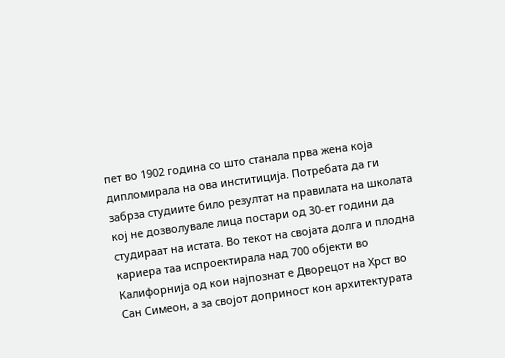пет во 1902 година со што станала прва жена која дипломирала на ова инститиција. Потребата да ги забрза студиите било резултат на правилата на школата кој не дозволувале лица постари од 30-ет години да студираат на истата. Во текот на својата долга и плодна кариера таа испроектирала над 700 објекти во Калифорнија од кои најпознат е Дворецот на Хрст во Сан Симеон, а за својот доприност кон архитектурата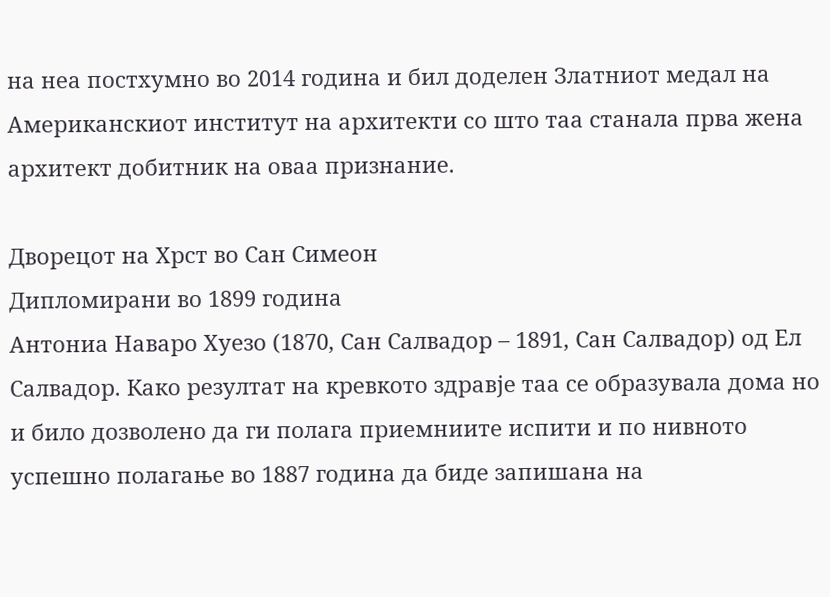на неа постхумно во 2014 година и бил доделен Златниот медал на Американскиот институт на архитекти со што таа станала прва жена архитект добитник на оваа признание.

Дворецот на Хрст во Сан Симеон
Дипломирани во 1899 година
Антониа Наваро Хуезо (1870, Сан Салвадор – 1891, Сан Салвадор) од Ел Салвадор. Како резултат на кревкото здравје таа се образувала дома но и било дозволено да ги полага приемниите испити и по нивното успешно полагање во 1887 година да биде запишана на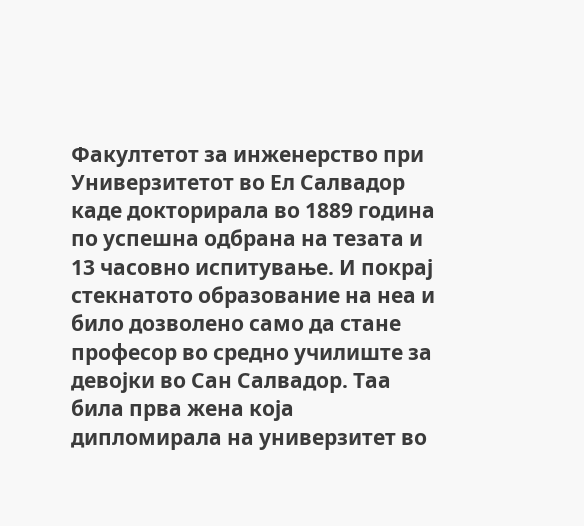Факултетот за инженерство при Универзитетот во Ел Салвадор каде докторирала во 1889 година по успешна одбрана на тезата и 13 часовно испитување. И покрај стекнатото образование на неа и било дозволено само да стане професор во средно училиште за девојки во Сан Салвадор. Таа била прва жена која дипломирала на универзитет во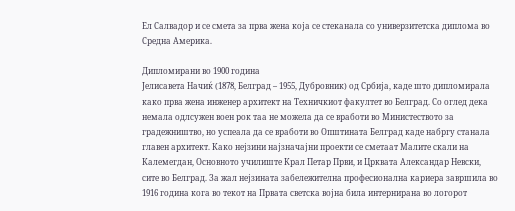Ел Салвадор и се смета за прва жена која се стеканала со универзитетска диплома во Средна Америка.

Дипломирани во 1900 година
Јелисавета Начиќ (1878, Белград – 1955, Дубровник) од Србија, каде што дипломирала како прва жена инженер архитект на Техничкиот факултет во Белград. Со оглед дека немала одлсужен воен рок таа не можела да се вработи во Министеството за градежништво, но успеала да се вработи во Општината Белград каде набргу станала главен архитект. Како нејзини најзначајни проекти се сметаат Малите скали на Калемегдан, Основното училиште Крал Петар Први, и Црквата Александар Невски, сите во Белград. За жал нејзината забележителна професионална кариера завршила во 1916 година кога во текот на Првата светска војна била интернирана во логорот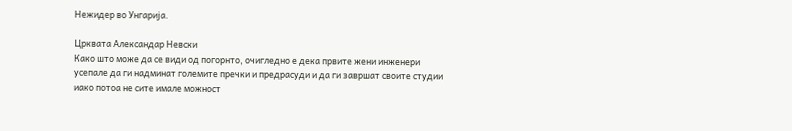Нежидер во Унгарија.

Црквата Александар Невски
Како што може да се види од погорнто, очигледно е дека првите жени инженери усепале да ги надминат големите пречки и предрасуди и да ги завршат своите студии иако потоа не сите имале можност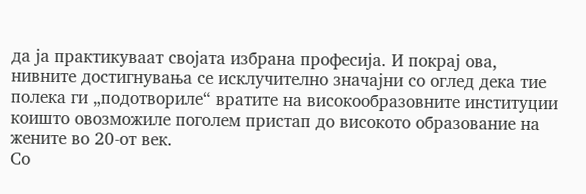да ја практикуваат својата избрана професија. И покрај ова, нивните достигнувања се исклучително значајни со оглед дека тие полека ги „подотвориле“ вратите на високообразовните институции коишто овозможиле поголем пристап до високото образование на жените во 20-от век.
Со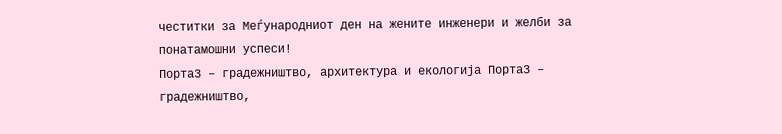честитки за Меѓународниот ден на жените инженери и желби за понатамошни успеси!
Порта3 – градежништво, архитектура и екологија Порта3 – градежништво,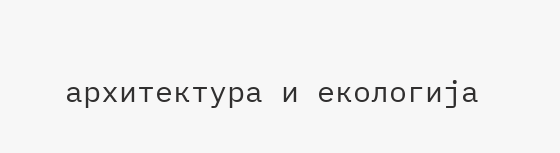архитектура и екологија